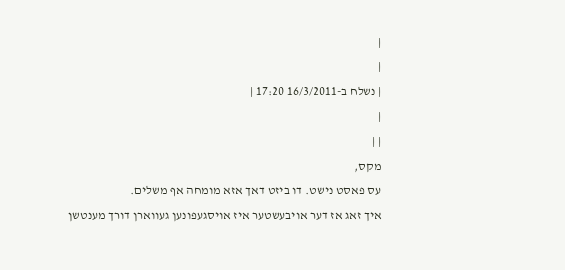|
|
| נשלח ב-16/3/2011 17:20 |
|
| |
מקס,
עס פאסט נישט. דו ביזט דאך אזא מומחה אף משלים.
איך זאג אז דער אויבעשטער איז אויסגעפונען געווארן דורך מענטשן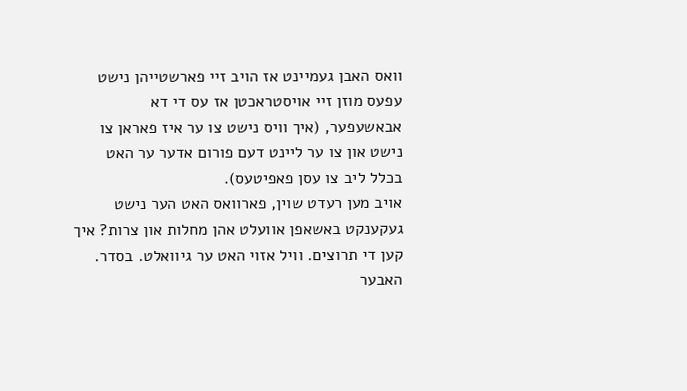וואס האבן געמיינט אז הויב זיי פארשטייהן נישט עפעס מוזן זיי אויסטראכטן אז עס די דא אבאשעפער, (איך וויס נישט צו ער איז פאראן צו נישט און צו ער ליינט דעם פורום אדער ער האט בכלל ליב צו עסן פאפיטעס).
אויב מען רעדט שוין, פארוואס האט הער נישט געקענקט באשאפן אוועלט אהן מחלות און צרות? איך קען די תרוצים. וויל אזוי האט ער גיוואלט. בסדר. האבער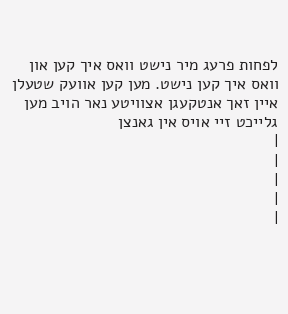לפחות פרעג מיר נישט וואס איך קען און וואס איך קען נישט. מען קען אוועק שטעלן איין זאך אנטקעגן אצוויטע נאר הויב מען גלייכט זיי אויס אין גאנצן
|
|
|
|
|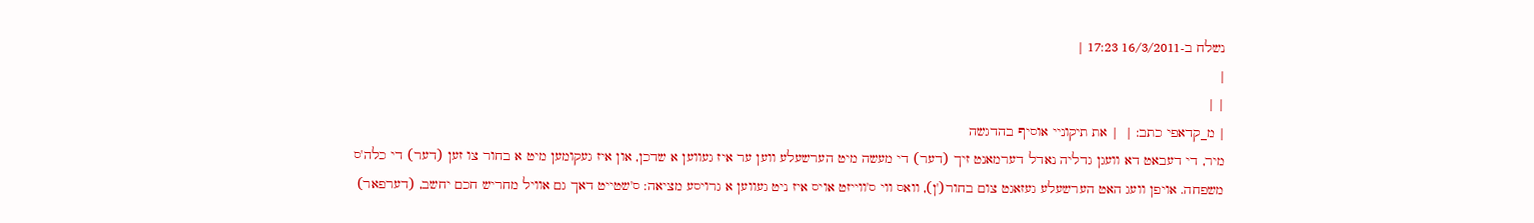נשלח ב-16/3/2011 17:23 |
|
| |
| מ_קדאפי כתב: |  | את תיקוניי אוסיף בהדגשה
מיר, די דעבאט דא וועגן גדליה נאדל דערמאנט זיך (דער) די מעשה מיט הערשעלע ווען ער איז געווען א שדכן, און איז געקומען מיט א בחור צו זען (דער) די כלה'ס משפחה. אויפן וועג האט הערשעלע געזאגט צום בחור('ן), וואס ווי ס'ווייזט אויס איז ניט געווען א גרויסע מציאה: ס'שטייט דאך גם אוויל מחריש חכם יחשב, (דערפאר)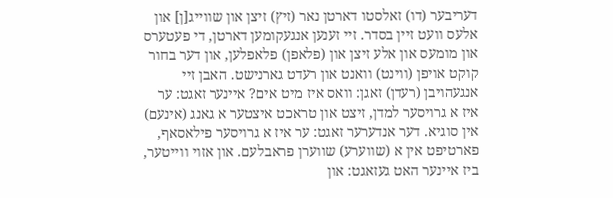דעריבער (דו) זאלסטו דארטן נאר (זיץ) זיצן און שווייג[ן] און אלעס וועט זיין בסדר. זיי זענען אנגעקומען דארטן, די פעטערס און מומעס און אלע זיצן און (פלאפן) פלאפלען, און דער בחור קוקט אויפן (ווינט) וואנט און רעדט גארנישט. האבן זיי אנגעהויבן (רעדן) זאגן: וואס איז מיט אים? איינער זאגט: ער איז א גרויסער למדן, זיצט און טראכט איצטער א גאנג (אינעם) אין סוגיא. דער אנדערער זאגט: ער איז א גרויסער פילאסאף, פארטיפט אין א (שווערע) שווערן פראבלעם. און אזוי ווייטער, ביז איינער האט געזאגט: און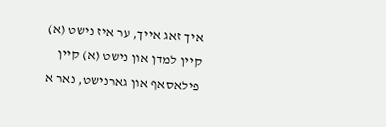איך זאג אייך, ער איז נישט (א) קיין למדן און נישט (א) קיין פילאסאף און גארנישט, נאר א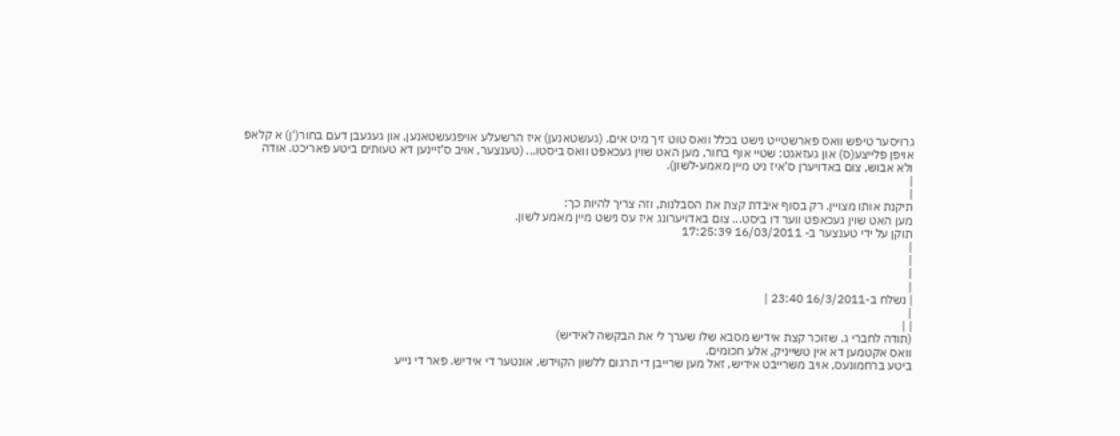גרויסער טיפש וואס פארשטייט נישט בכלל וואס טוט זיך מיט אים. (געשטאנען) איז הרשעלע אויפגעשטאנען, און געגעבן דעם בחור('ן) א קלאפ אויפן פלייצע(ס) און געזאגט: שטיי אוף בחור, מען האט שוין געכאפט וואס ביסטו... (טענצער, אויב ס'זיינען דא טעותים ביטע פאריכט. אודה ולא אבוש, צום באדויערן ס'איז ניט מיין מאמע-לשון).
|
|
תיקנת אותו מצויין. רק בסוף איבדת קצת את הסבלנות, וזה צריך להיות כך:
מען האט שוין געכאפט ווער דו ביסט... צום באדויערונג איז עס נישט מיין מאמע לשון.
תוקן על ידי טענצער ב- 16/03/2011 17:25:39
|
|
|
|
| נשלח ב-16/3/2011 23:40 |
|
| |
(תודה לחברי ג. שזוכר קצת אידיש מסבא שלו שערך לי את הבקשה לאידיש)
וואס אקטמען דא אין טשייניק, אלע חכומים.
ביטע ברחמונעס, אויב משרייבט אידיש, זאל מען שרייבן די תרגום ללשון הקוידש, אונטער די אידיש. פאר די נייע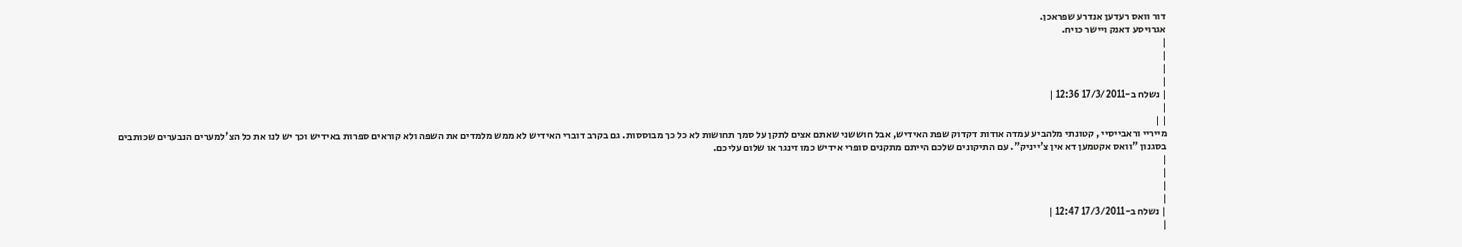דור וואס רעדען אנדרע שפראכן.
אגרויסע דאנק ויישר כויח.
|
|
|
|
| נשלח ב-17/3/2011 12:36 |
|
| |
מייריי וראבייסיי , קטונתי מלהביע עמדה אודות דקדוק שפת האידיש, אבל חוששני שאתם אצים לתקן על סמך תחושות לא כל כך מבוססות. גם בקרב דוברי האידיש לא ממש מלמדים את השפה ולא קוראים ספרות באידיש וכך יש לנו את כל הצ'למערים הנבערים שכותבים בסגנון "וואס אקטמען דא אין צ'ייניק". עם התיקונים שלכם הייתם מתקנים סופרי אידיש כמו זינגר או שלום עליכם.
|
|
|
|
| נשלח ב-17/3/2011 12:47 |
|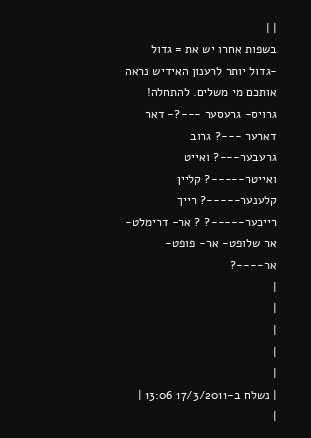| |
בשפות אחרו יש את = גדול -גדול יותר לרענון האידיש נראה אותכם מי משלים. להתחלה!
גרויס- גרעסער ---?- דאר דארער ---? גרוב גרעבער---? ואייט ואייטר-----? קליין קלענער-----? רייך רייכער-----? ? אר- דרימלט- אר שלופט- אר- פופט- אר----?
|
|
|
|
|
| נשלח ב-17/3/2011 13:06 |
|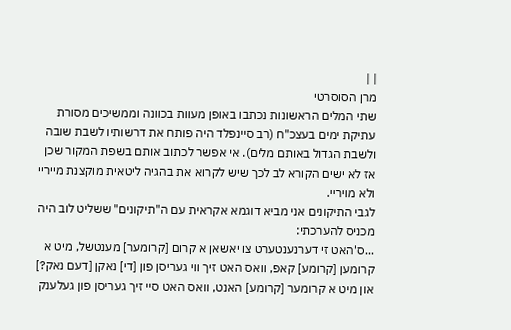| |
מרן הסוסרטי
שתי המלים הראשונות נכתבו באופן מעוות בכוונה וממשיכים מסורת עתיקת ימים בעצכ"ח (רב סיינפלד היה פותח את דרשותיו לשבת שובה ולשבת הגדול באותם מלים). אי אפשר לכתוב אותם בשפת המקור שכן אז לא ישים הקורא לב לכך שיש לקרוא את בהגיה ליטאית מוקצנת מייריי ולא מויריי.
לגבי התיקונים אני מביא דוגמא אקראית עם ה"תיקונים" ששליט לוב היה מכניס להערכתי:
...ס'האט זי דערנענטערט צו יאשאן א קרום [קרומער] מענטשל, מיט א קרומען [קרומע] קאפ, וואס האט זיך ווי געריסן פון [די] נאקן [דעם נאק?] און מיט א קרומער [קרומע] האנט, וואס האט סיי זיך געריסן פון געלענק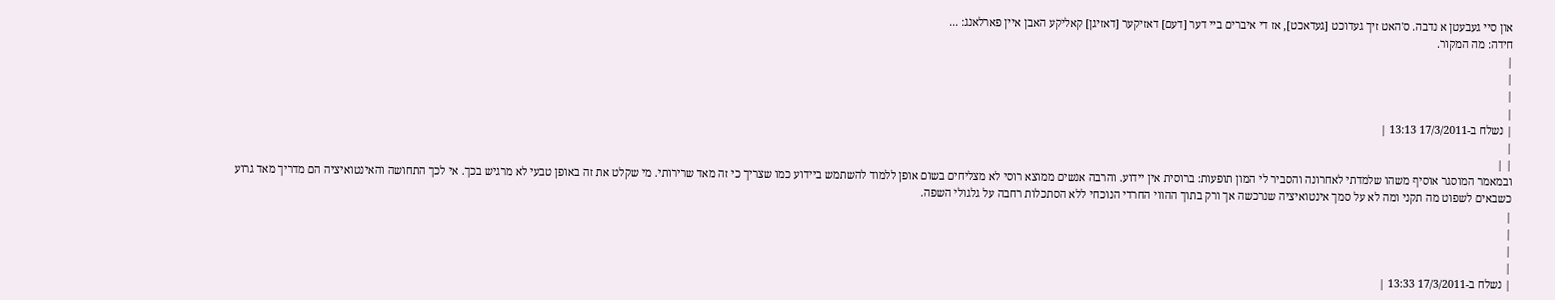און סיי געבעטן א נדבה. ס'האט זיך געדוכט [געדאכט], אז די איברים ביי דער [דעם] דאזיקער [דאזיגן] קאליקע האבן איין פארלאנג: ...
חידה: מה המקור.
|
|
|
|
| נשלח ב-17/3/2011 13:13 |
|
| |
ובמאמר המוסגר אוסיף משהו שלמדתי לאחרונה והסביר לי המון תופעות: ברוסית אין יידוע. והרבה אנשים ממוצא רוסי לא מצליחים בשום אופן ללמוד להשתמש ביידוע כמו שצריך כי זה מאד שרירותי. מי שקלט את זה באופן טבעי לא מרגיש בכך. אי לכך התחושה והאינטואיציה הם מדריך מאד גרוע כשבאים לשפוט מה תקני ומה לא על סמך אינטואיציה שנרכשה אך ורק בתוך ההווי החרדי הנוכחי ללא הסתכלות רחבה על גלגולי השפה.
|
|
|
|
| נשלח ב-17/3/2011 13:33 |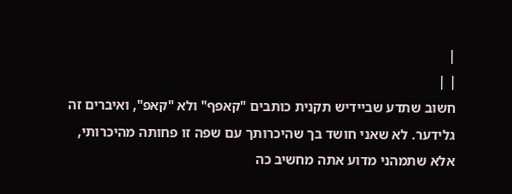|
| |
חשוב שתדע שביידיש תקנית כותבים "קאפף" ולא "קאפ", ואיברים זה גלידער. לא שאני חושד בך שהיכרותך עם שפה זו פחותה מהיכרותי, אלא שתמהני מדוע אתה מחשיב כה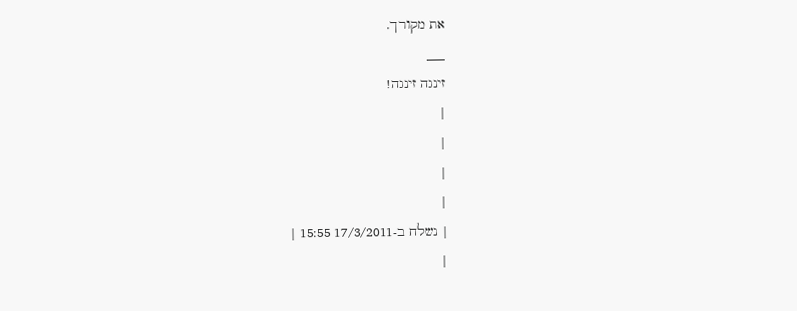את מקורך.
___
זינגה זינגה!
|
|
|
|
| נשלח ב-17/3/2011 15:55 |
|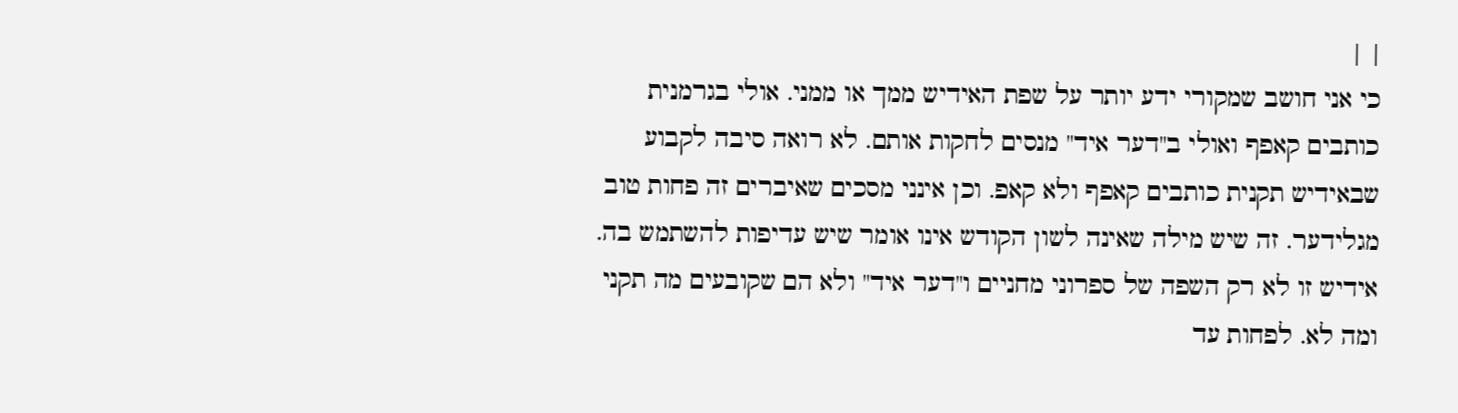| |
כי אני חושב שמקורי ידע יותר על שפת האידיש ממך או ממני. אולי בגרמנית כותבים קאפף ואולי ב"דער איד" מנסים לחקות אותם. לא רואה סיבה לקבוע שבאידיש תקנית כותבים קאפף ולא קאפ. וכן אינני מסכים שאיברים זה פחות טוב מגלידער. זה שיש מילה שאינה לשון הקודש אינו אומר שיש עדיפות להשתמש בה.
אידיש זו לא רק השפה של ספרוני מחניים ו"דער איד" ולא הם שקובעים מה תקני ומה לא. לפחות עד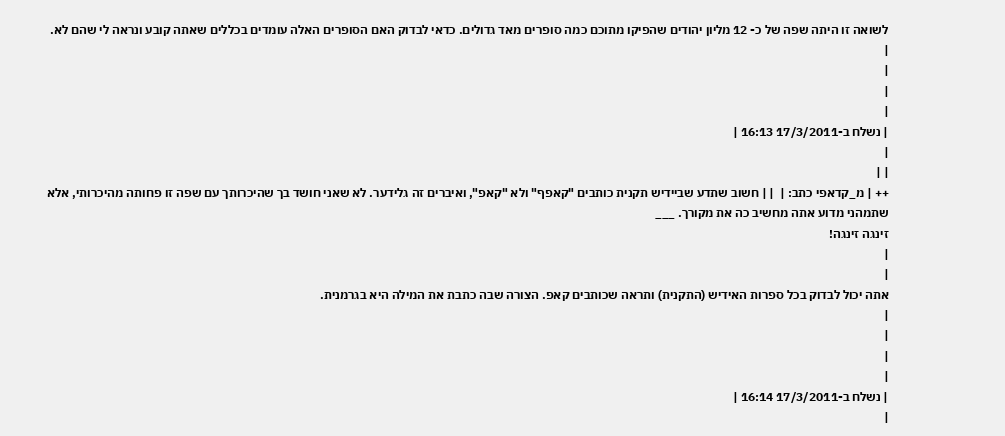לשואה זו היתה שפה של כ- 12 מליון יהודים שהפיקו מתוכם כמה סופרים מאד גדולים. כדאי לבדוק האם הסופרים האלה עומדים בכללים שאתה קובע ונראה לי שהם לא.
|
|
|
|
| נשלח ב-17/3/2011 16:13 |
|
| |
++ | מ_קדאפי כתב: |  | | חשוב שתדע שביידיש תקנית כותבים "קאפף" ולא "קאפ", ואיברים זה גלידער. לא שאני חושד בך שהיכרותך עם שפה זו פחותה מהיכרותי, אלא שתמהני מדוע אתה מחשיב כה את מקורך. ___
זינגה זינגה!
|
|
אתה יכול לבדוק בכל ספרות האידיש (התקנית) ותראה שכותבים קאפ. הצורה שבה כתבת את המילה היא בגרמנית.
|
|
|
|
| נשלח ב-17/3/2011 16:14 |
|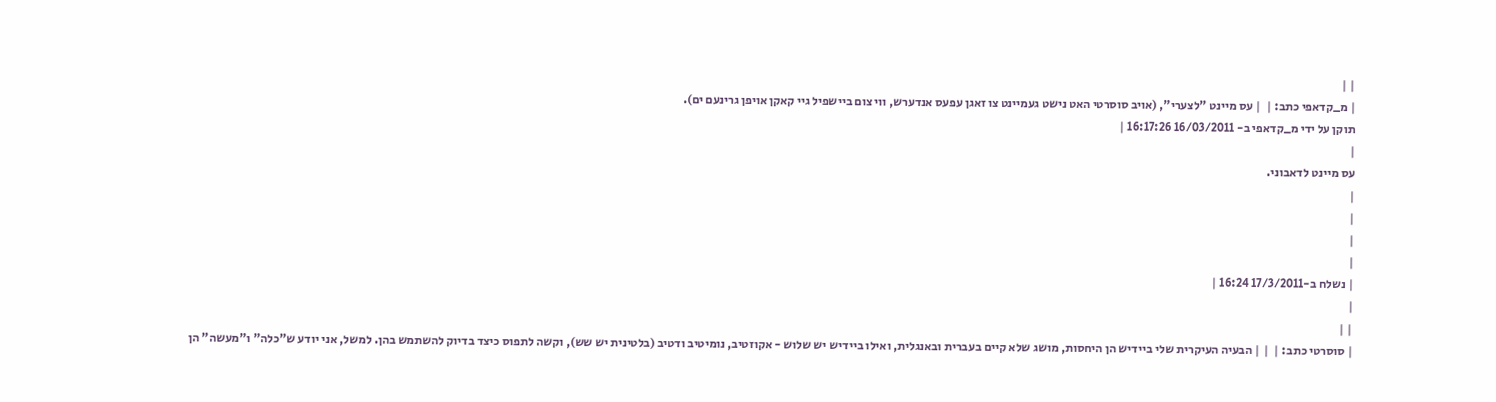| |
| מ_קדאפי כתב: |  | עס מיינט "לצערי", (אויב סוסרטי האט נישט געמיינט צו זאגן עפעס אנדערש, ווי צום ביישפיל גיי קאקן אויפן גרינעם ים).
תוקן על ידי מ_קדאפי ב- 16/03/2011 16:17:26 |
|
עס מיינט לדאבוני.
|
|
|
|
| נשלח ב-17/3/2011 16:24 |
|
| |
| סוסרטי כתב: |  | | הבעיה העיקרית שלי ביידיש הן היחסות, מושג שלא קיים בעברית ובאנגלית, ואילו ביידיש יש שלוש - אקוזטיב, נומיטיב ודטיב (בלטינית יש שש), וקשה לתפוס כיצד בדיוק להשתמש בהן. למשל, אני יודע ש"כלה" ו"מעשה" הן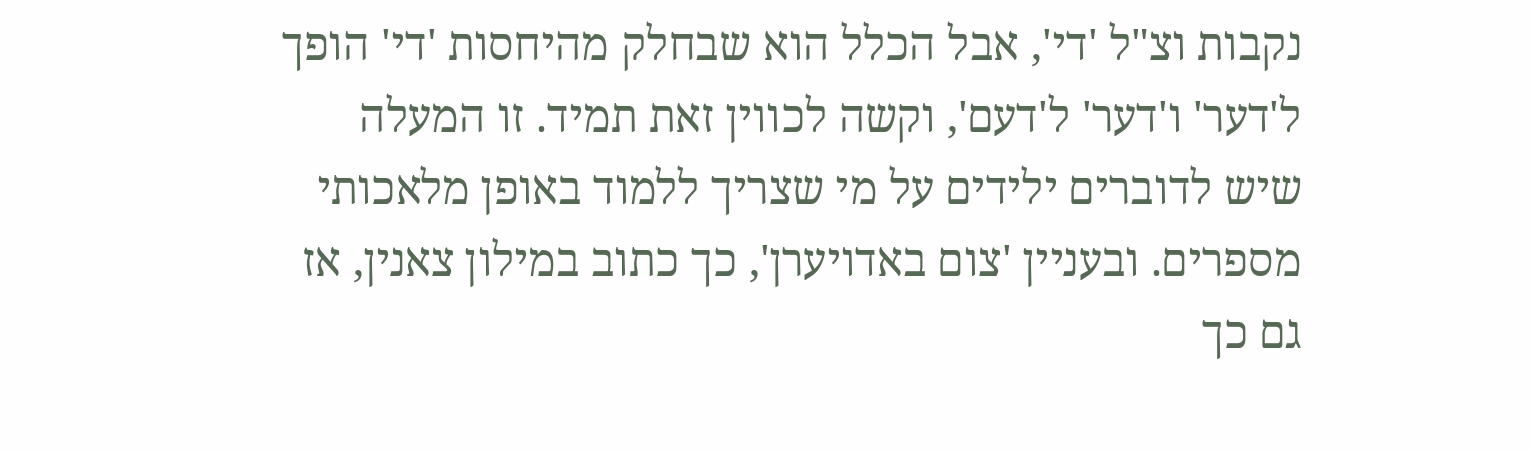נקבות וצ"ל 'די', אבל הכלל הוא שבחלק מהיחסות 'די' הופך ל'דער' ו'דער' ל'דעם', וקשה לכווין זאת תמיד. זו המעלה שיש לדוברים ילידים על מי שצריך ללמוד באופן מלאכותי מספרים. ובעניין 'צום באדויערן', כך כתוב במילון צאנין, אז גם כך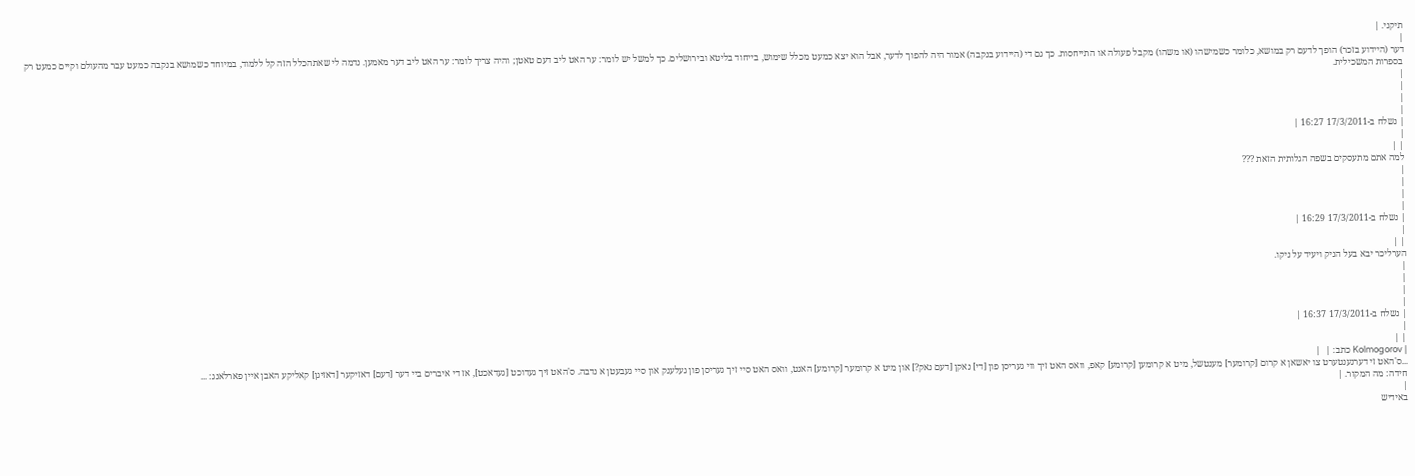תיקני. |
|
דער (היידוע בזכר) הופך לדעם רק במושא, כלומר כשמישהו (או משהו) מקבל פעולה או התייחסות. כך גם די (היידוע בנקבה) אמור היה להפוך לדער, אבל הוא יצא כמעט מכלל שימוש, בייחוד בליטא ובירושלים. כך למשל יש לומר: ער האט ליב דעם טאטן; והיה צריך לומר: ער האט ליב דער מאמען. נדמה לי שאתהכלל הזה קל ללמוד, במיוחד כשמושא בנקבה כמעט עבר מהעולם וקיים כמעט רק בספרות המשכילית.
|
|
|
|
| נשלח ב-17/3/2011 16:27 |
|
| |
למה אתם מתעסקים בשפה הגלותית הזאת ???
|
|
|
|
| נשלח ב-17/3/2011 16:29 |
|
| |
הערליכר יבא בעל הניק ויעיד על ניקו.
|
|
|
|
| נשלח ב-17/3/2011 16:37 |
|
| |
| Kolmogorov כתב: |  |
...ס'האט זי דערנענטערט צו יאשאן א קרום [קרומער] מענטשל, מיט א קרומען [קרומע] קאפ, וואס האט זיך ווי געריסן פון [די] נאקן [דעם נאק?] און מיט א קרומער [קרומע] האנט, וואס האט סיי זיך געריסן פון געלענק און סיי געבעטן א נדבה. ס'האט זיך געדוכט [געדאכט], אז די איברים ביי דער [דעם] דאזיקער [דאזיגן] קאליקע האבן איין פארלאנג: ...
חידה: מה המקור. |
|
באידיש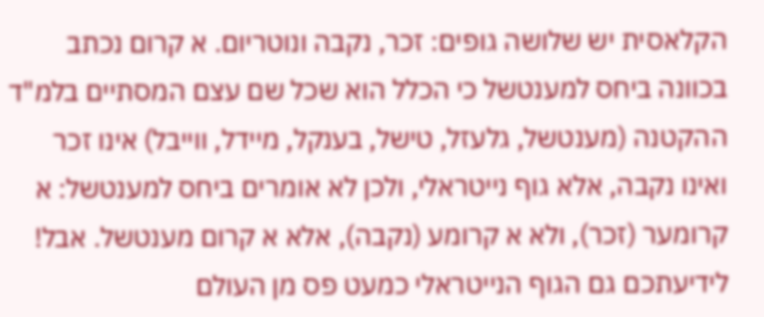הקלאסית יש שלושה גופים: זכר, נקבה ונוטריום. א קרום נכתב בכוונה ביחס למענטשל כי הכלל הוא שכל שם עצם המסתיים בלמ"ד ההקטנה (מענטשל, גלעזל, טישל, בענקל, מיידל, ווייבל) אינו זכר ואינו נקבה, אלא גוף נייטראלי, ולכן לא אומרים ביחס למענטשל: א קרומער (זכר), ולא א קרומע (נקבה), אלא א קרום מענטשל. אבל! לידיעתכם גם הגוף הנייטראלי כמעט פס מן העולם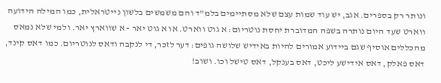ונותר רק בספרים. אגב, יש עוד שמות עצם שלא מסתיימים בלמ"ד והם משמשים בלשון נייטראלית, כמו המילה הידועה ווארט שעד היום נותרה בשפה המדוברת יחסת נוטריום: א גוט ווארט. או א גוט יאר - א שווארץ יאר. ולמי שלא נמאס מהכללים אוסיף שגם ביידוע אמורים להיות באידיש שלושה גופים: דער לזכר, די לנקבה ודאס לנוטריום. כמו דאס קינד, דאס פאלק, דאס אידישע ליכט, דאס בענקל, דאס טישל וכו. ושוב!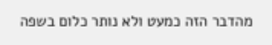מהדבר הזה כמעט ולא נותר כלום בשפה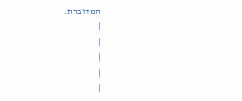המדוברת.
|
|
|
|
|